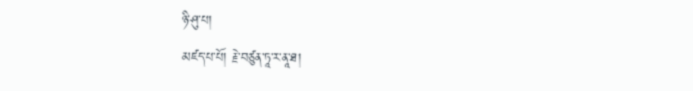ཉི་ཤུ་པ།
མཛད་པ་པོ། རྗེ་བཙུན་ཏཱ་ར་ནཱ་ཐ།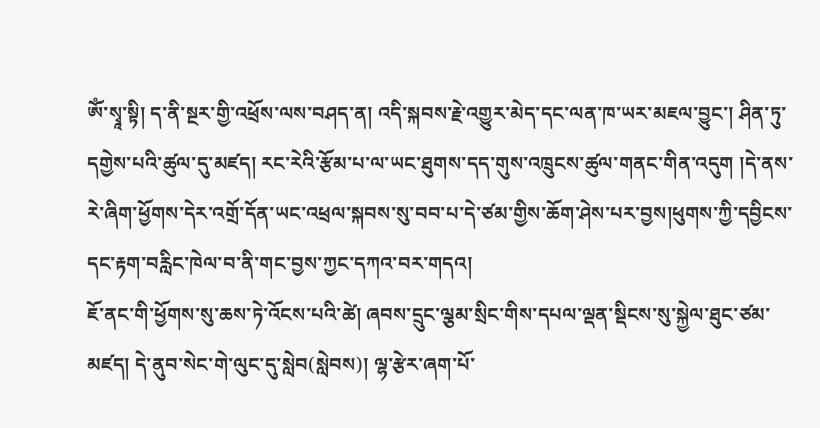ༀ་སྭཱ་སྟི། ད་ནི་སྔར་གྱི་འཕྲོས་ལས་བཤད་ན། འདི་སྐབས་རྗེ་འགྱུར་མེད་དང་ལན་ཁ་ཡར་མཇལ་བྱུང་། ཤིན་ཏུ་དགྱེས་པའི་ཚུལ་དུ་མཛད། རང་རེའི་རྩོམ་པ་ལ་ཡང་ཐུགས་དད་གུས་འཁྲུངས་ཚུལ་གནང་གིན་འདུག །དེ་ནས་རེ་ཞིག་ཕྱོགས་དེར་འགྲོ་དོན་ཡང་འཕྲལ་སྐབས་སུ་བབ་པ་དེ་ཙམ་གྱིས་ཆོག་ཤེས་པར་བྱས།ཕུགས་ཀྱི་དབྱིངས་དང་རྟག་བརླིང་ཁེལ་བ་ནི་གང་བྱས་ཀྱང་དཀའ་བར་གདའ།
ཇོ་ནང་གི་ཕྱོགས་སུ་ཆས་ཏེ་འོངས་པའི་ཚེ། ཞབས་དྲུང་ལྕམ་སྲིང་གིས་དཔལ་ལྡན་སྡིངས་སུ་སྐྱེལ་ཐུང་ཙམ་མཛད། དེ་ནུབ་སེང་གེ་ལུང་དུ་སླེབ(སླེབས)། ལྷ་རྩེར་ཞག་པོ་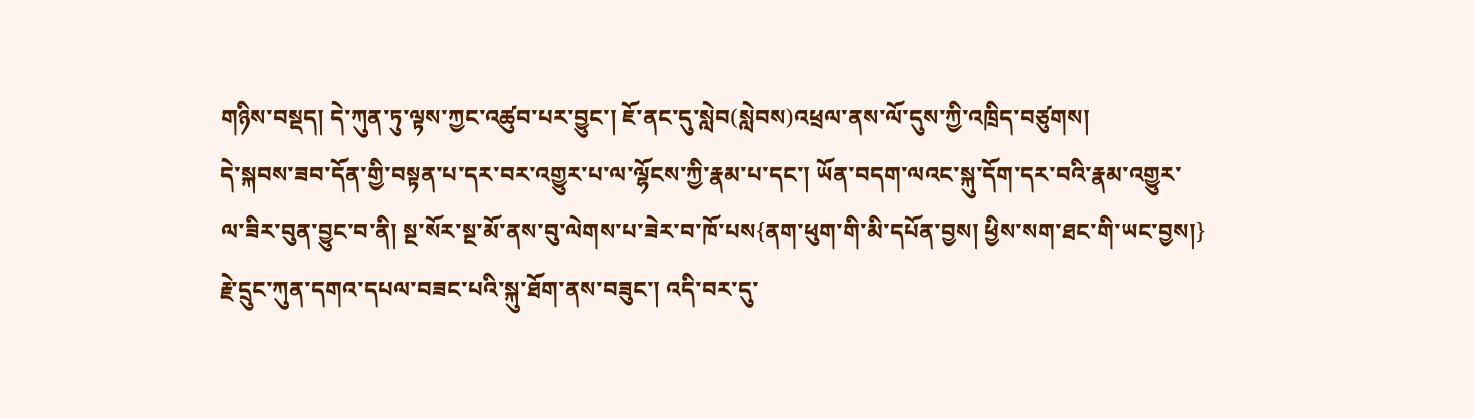གཉིས་བསྡད། དེ་ཀུན་ཏུ་ལྟས་ཀྱང་འཚུབ་པར་བྱུང་། ཇོ་ནང་དུ་སླེབ(སླེབས)འཕྲལ་ནས་ལོ་དུས་ཀྱི་འཁྲིད་བཙུགས།
དེ་སྐབས་ཟབ་དོན་གྱི་བསྟན་པ་དར་བར་འགྱུར་པ་ལ་ལྷོངས་ཀྱི་རྣམ་པ་དང་། ཡོན་བདག་ལའང་སྐུ་དོག་དར་བའི་རྣམ་འགྱུར་ལ་ཟིར་བུན་བྱུང་བ་ནི། སྔ་སོར་སྔ་མོ་ནས་བུ་ལེགས་པ་ཟེར་བ་ཁོ་པས{ནག་ཕུག་གི་མི་དཔོན་བྱས། ཕྱིས་སག་ཐང་གི་ཡང་བྱས།} རྗེ་དྲུང་ཀུན་དགའ་དཔལ་བཟང་པའི་སྐུ་ཐོག་ནས་བཟུང་། འདི་བར་དུ་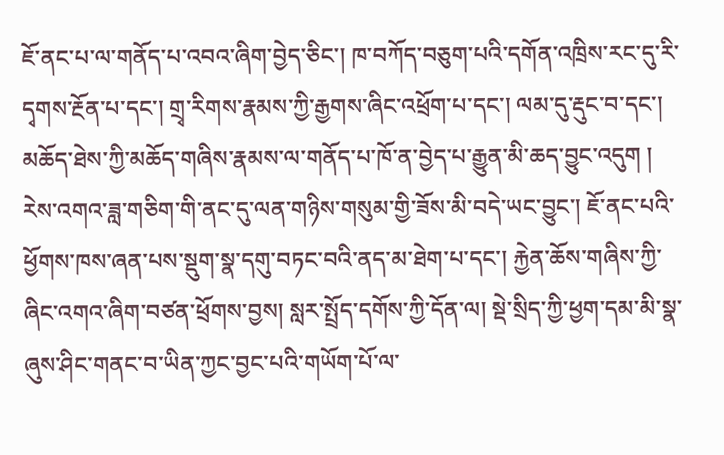ཇོ་ནང་པ་ལ་གནོད་པ་འབའ་ཞིག་བྱེད་ཅིང་། ཁ་བཀོད་བཅུག་པའི་དགོན་འཁྲིས་རང་དུ་རི་དྭགས་རྔོན་པ་དང་། གྲྭ་རིགས་རྣམས་ཀྱི་རྒྱགས་ཞིང་འཕྲོག་པ་དང་། ལམ་དུ་རྡུང་བ་དང་། མཆོད་ཐེས་ཀྱི་མཆོད་གཞིས་རྣམས་ལ་གནོད་པ་ཁོ་ན་བྱེད་པ་རྒྱུན་མི་ཆད་བྱུང་འདུག །
རེས་འགའ་ཟླ་གཅིག་གི་ནང་དུ་ལན་གཉིས་གསུམ་གྱི་ཟོས་མི་བདེ་ཡང་བྱུང་། ཇོ་ནང་པའི་ཕྱོགས་ཁས་ཞན་པས་སྡུག་སྣ་དགུ་བཏང་བའི་ནད་མ་ཐེག་པ་དང་། རྐྱེན་ཆོས་གཞིས་ཀྱི་ཞིང་འགའ་ཞིག་བཙན་ཕྲོགས་བྱས། སླར་སྤྲོད་དགོས་ཀྱི་དོན་ལ། སྡེ་སྲིད་ཀྱི་ཕྱག་དམ་མི་སྣ་ཞུས་ཤིང་གནང་བ་ཡིན་ཀྱང་བྱང་པའི་གཡོག་པོ་ལ་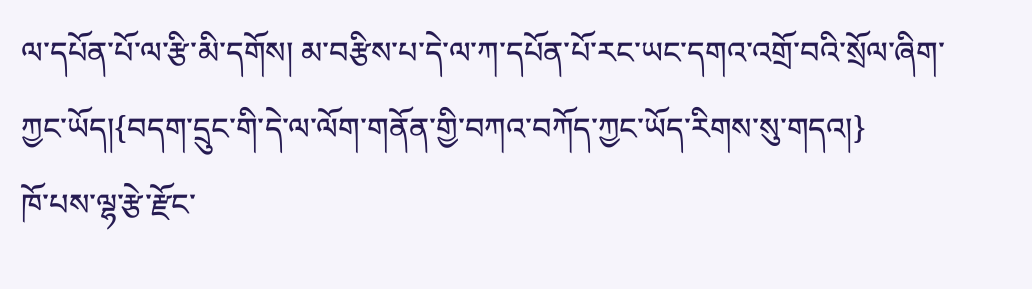ལ་དཔོན་པོ་ལ་རྩི་མི་དགོས། མ་བརྩིས་པ་དེ་ལ་ཀ་དཔོན་པོ་རང་ཡང་དགའ་འགྲོ་བའི་སྲོལ་ཞིག་ཀྱང་ཡོད།{བདག་དྲུང་གི་དེ་ལ་ལོག་གནོན་གྱི་བཀའ་བཀོད་ཀྱང་ཡོད་རིགས་སུ་གདའ།}
ཁོ་པས་ལྷ་རྩེ་རྫོང་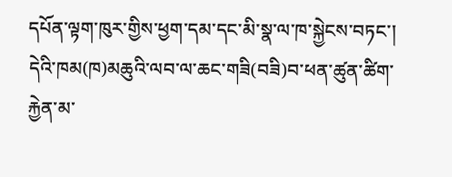དཔོན་ལྟག་ཁུར་གྱིས་ཕྱག་དམ་དང་མི་སྣ་ལ་ཁ་སྐྱེངས་བཏང་། དེའི་ཁམ(ཁ)མཆུའི་ལབ་ལ་ཆང་གཟི(བཟི)བ་ཕན་ཚུན་ཚིག་རྐྱེན་མ་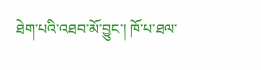ཐེག་པའི་འཐབ་མོ་བྱུང་། ཁོ་པ་ཐལ་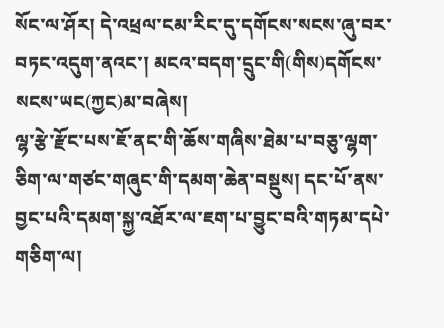སོང་ལ་ཤོར། དེ་འཕྲལ་ངམ་རིང་དུ་དགོངས་སངས་ཞུ་བར་བཏང་འདུག་ནའང་། མངའ་བདག་དྲུང་གི(གིས)དགོངས་སངས་ཡང(ཀྱང)མ་བཞེས།
ལྷ་རྩེ་རྫོང་པས་ཇོ་ནང་གི་ཆོས་གཞིས་ཐེམ་པ་བཅུ་ལྷག་ཅིག་ལ་གཙང་གཞུང་གི་དམག་ཆེན་བསྡུས། དང་པོ་ནས་བྱང་པའི་དམག་སྐྱ་འཐོར་ལ་ཇག་པ་བྱུང་བའི་གཏམ་དཔེ་གཅིག་ལ།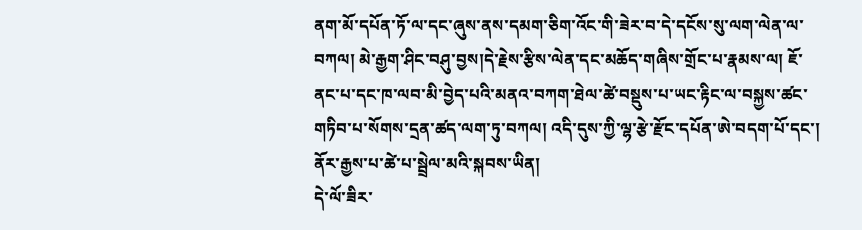ནག་མོ་དཔོན་ཏོ་ལ་དང་ཞུས་ནས་དམག་ཅིག་འོང་གི་ཟེར་བ་དེ་དངོས་སུ་ལག་ལེན་ལ་བཀལ། མེ་རྒྱག་ཤིང་བཤུ་བྱས།དེ་རྗེས་རྩིས་ལེན་དང་མཆོད་གཞིས་གྲོང་པ་རྣམས་ལ། ཇོ་ནང་པ་དང་ཁ་ལབ་མི་བྱེད་པའི་མནའ་བཀག་ཐེལ་ཚེ་བསྡུས་པ་ཡང་རྟིང་ལ་བསྐྱས་ཚང་གཏིབ་པ་སོགས་དྲན་ཚད་ལག་ཏུ་བཀལ། འདི་དུས་ཀྱི་ལྷ་རྩེ་རྫོང་དཔོན་ཨེ་བདག་པོ་དང་། ནོར་རྒྱས་པ་ཚེ་པ་སྦྲེལ་མའི་སྐབས་ཡིན།
དེ་ལོ་ཟིར་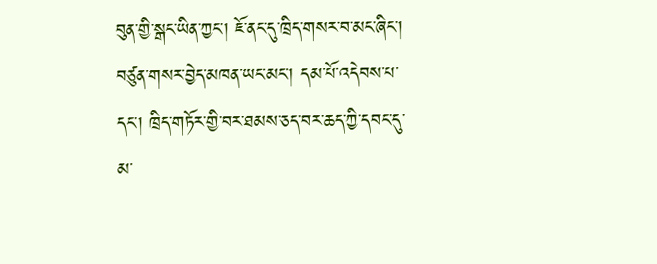བུན་གྱི་སྒང་ཡིན་ཀྱང་། ཇོ་ནང་དུ་ཁྲིད་གསར་བ་མང་ཞིང་། བཙུན་གསར་བྱེད་མཁན་ཡང་མང་། དམ་པོ་འདེབས་པ་དང་། ཁྲིད་གཏོར་གྱི་བར་ཐམས་ཅད་བར་ཆད་ཀྱི་དབང་དུ་མ་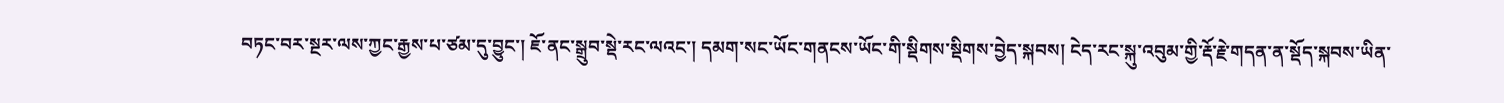བཏང་བར་སྔར་ལས་ཀྱང་རྒྱས་པ་ཙམ་དུ་བྱུང་། ཇོ་ནང་སྒྲུབ་སྡེ་རང་ལའང་། དམག་སང་ཡོང་གནངས་ཡོང་གི་སྡིགས་སྡིགས་བྱེད་སྐབས། ངེད་རང་སྐུ་འབུམ་གྱི་རྡོ་རྗེ་གདན་ན་སྡོད་སྐབས་ཡིན་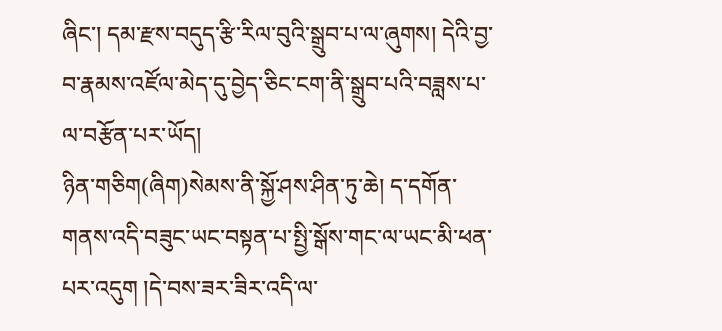ཞིང་། དམ་རྫས་བདུད་རྩི་རིལ་བུའི་སྒྲུབ་པ་ལ་ཞུགས། དེའི་བྱ་བ་རྣམས་འཛོལ་མེད་དུ་བྱེད་ཅིང་ངག་ནི་སྒྲུབ་པའི་བཟླས་པ་ལ་བརྩོན་པར་ཡོད།
ཉིན་གཅིག(ཞིག)སེམས་ནི་སྐྱོ་ཤས་ཤིན་ཏུ་ཆེ། ད་དགོན་གནས་འདི་བཟུང་ཡང་བསྟན་པ་སྤྱི་སྒོས་གང་ལ་ཡང་མི་ཕན་པར་འདུག །དེ་བས་ཟར་ཟིར་འདི་ལ་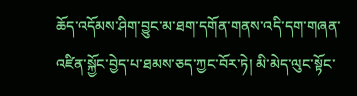ཆོད་འདོམས་ཤིག་བྱུང་མ་ཐག་དགོན་གནས་འདི་དག་གཞན་འཛིན་སྐྱོང་བྱེད་པ་ཐམས་ཅད་ཀྱང་བོར་ཏེ། མི་མེད་ལུང་སྟོང་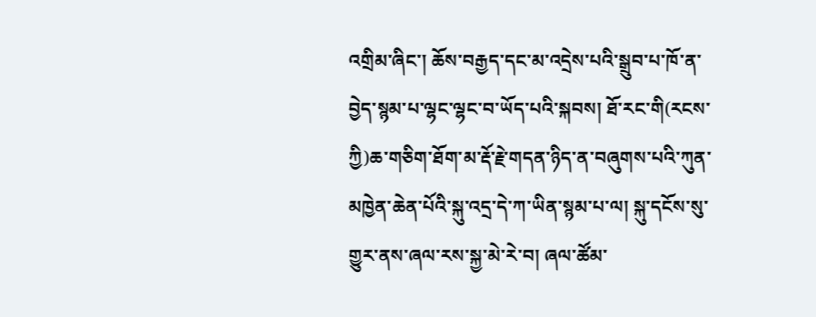འགྲིམ་ཞིང་། ཆོས་བརྒྱད་དང་མ་འདྲེས་པའི་སྒྲུབ་པ་ཁོ་ན་བྱེད་སྙམ་པ་ལྷང་ལྷང་བ་ཡོད་པའི་སྐབས། ཐོ་རང་གི(རངས་ཀྱི)ཆ་གཅིག་ཐོག་མ་རྡོ་རྗེ་གདན་ཉིད་ན་བཞུགས་པའི་ཀུན་མཁྱེན་ཆེན་པོའི་སྐུ་འདྲ་དེ་ཀ་ཡིན་སྙམ་པ་ལ། སྐུ་དངོས་སུ་གྱུར་ནས་ཞལ་རས་སྐྱ་མེ་རེ་བ། ཞལ་ཚོམ་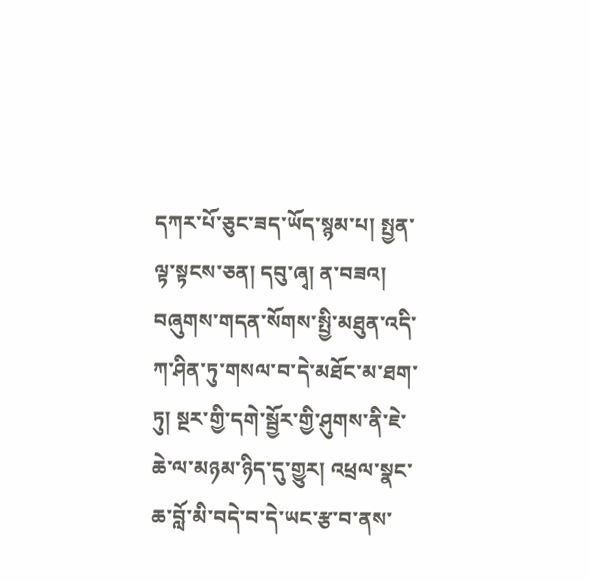དཀར་པོ་ཅུང་ཟད་ཡོད་སྙམ་པ། སྤྱན་ལྟ་སྟངས་ཅན། དབུ་ཞྭ། ན་བཟའ། བཞུགས་གདན་སོགས་སྤྱི་མཐུན་འདི་ཀ་ཤིན་ཏུ་གསལ་བ་དེ་མཐོང་མ་ཐག་ཏུ། སྔར་གྱི་དགེ་སྦྱོར་གྱི་ཤུགས་ནི་ཇེ་ཆེ་ལ་མཉམ་ཉིད་དུ་གྱུར། འཕྲལ་སྣང་ཆ་བློ་མི་བདེ་བ་དེ་ཡང་རྩ་བ་ནས་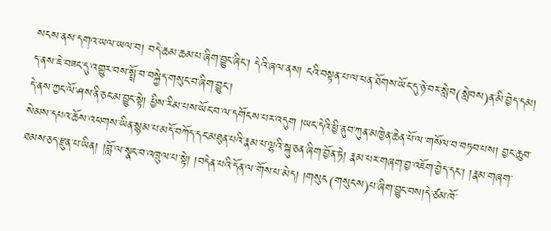སངས་ནས་དགའ་ཡལ་ཡལ་བ། བདེ་ཆམ་ཆམ་པ་ཞིག་བྱུང་ཞིང་། དེའི་ཞལ་ནས། ངའི་བསྟན་པ་ལ་ཕན་ཐོགས་ཡོང་དུ་ཉེ་བར་སླེབ(སླེབས)ན་མི་བྱེད་དམ། ད་ནས་ཇེ་བཟང་དུ་འགྱུར་བས་སྤྲོ་བ་བསྐྱེད་གསུང་བ་ཞིག་བྱུང་།
དེ་ནས་ཀྱང་ལོ་ཤས་ནི་ཅང་མ་བྱུང་སྟེ། ཕྱིས་རིམ་པས་ཡོང་བ་ལ་དགོངས་པར་འདུག །ཡང་དེའི་ཕྱི་ནུབ་ཀུན་མཁྱེན་ཆེན་པོ་ལ་གསོལ་བ་བཏབ་པས། བྱང་ཆུབ་སེམས་དཔའ་ཆོས་འཕགས་ཡིན་སྙམ་པ་མདོ་བཀོད་དང་མཐུན་པའི་རྣམ་པ་ལྷའི་སྐུ་ཅན་ཞིག་བྱོན་ཏེ། རྣམ་པར་གཞག་བྱ་འཇོག་བྱེད་དང་། །རྣམ་གཞག་ཐམས་ཅད་རྫུན་པ་ཡིན། །བློ་ལ་སྣང་བ་འཁྲུལ་པ་སྟེ། །བདེན་པའི་དོན་ལ་གོས་པ་མེད། །གསུང(གསུངས)པ་ཞིག་བྱུང་བས།དེ་ཙམ་ཁོ་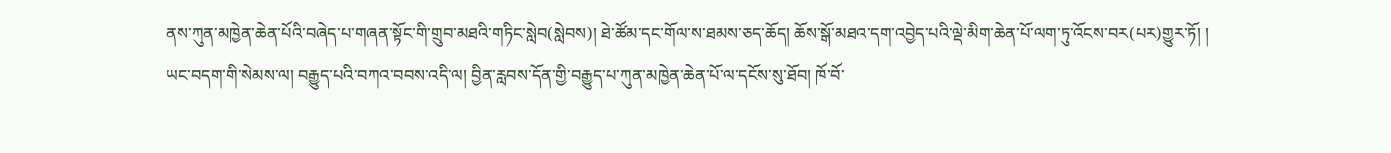ནས་ཀུན་མཁྱེན་ཆེན་པོའི་བཞེད་པ་གཞན་སྟོང་གི་གྲུབ་མཐའི་གཏིང་སླེབ(སླེབས)། ཐེ་ཚོམ་དང་གོལ་ས་ཐམས་ཅད་ཆོད། ཆོས་སྒོ་མཐའ་དག་འབྱེད་པའི་ལྡེ་མིག་ཆེན་པོ་ལག་ཏུ་འོངས་བར(པར)གྱུར་ཏོ། །
ཡང་བདག་གི་སེམས་ལ། བརྒྱུད་པའི་བཀའ་བབས་འདི་ལ། བྱིན་རླབས་དོན་གྱི་བརྒྱུད་པ་ཀུན་མཁྱེན་ཆེན་པོ་ལ་དངོས་སུ་ཐོབ། ཁོ་བོ་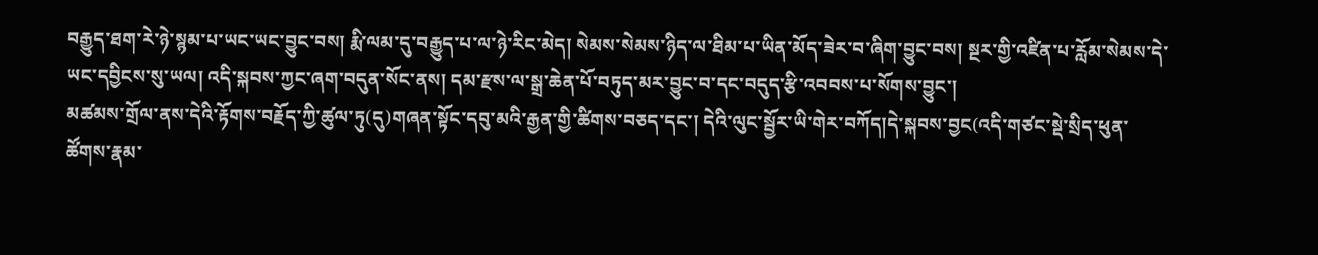བརྒྱུད་ཐག་རེ་ཉེ་སྙམ་པ་ཡང་ཡང་བྱུང་བས། རྨི་ལམ་དུ་བརྒྱུད་པ་ལ་ཉེ་རིང་མེད། སེམས་སེམས་ཉིད་ལ་ཐིམ་པ་ཡིན་མོད་ཟེར་བ་ཞིག་བྱུང་བས། སྔར་གྱི་འཛིན་པ་རློམ་སེམས་དེ་ཡང་དབྱིངས་སུ་ཡལ། འདི་སྐབས་ཀྱང་ཞག་བདུན་སོང་ནས། དམ་རྫས་ལ་སྒྲ་ཆེན་པོ་བཏུད་མར་བྱུང་བ་དང་བདུད་རྩི་འབབས་པ་སོགས་བྱུང་།
མཚམས་གྲོལ་ནས་དེའི་རྟོགས་བརྗོད་ཀྱི་ཚུལ་ཏུ(དུ)གཞན་སྟོང་དབུ་མའི་རྒྱན་གྱི་ཚིགས་བཅད་དང་། དེའི་ལུང་སྦྱོར་ཡི་གེར་བཀོད།དེ་སྐབས་བྱང(འདི་གཙང་སྡེ་སྲིད་ཕུན་ཚོགས་རྣམ་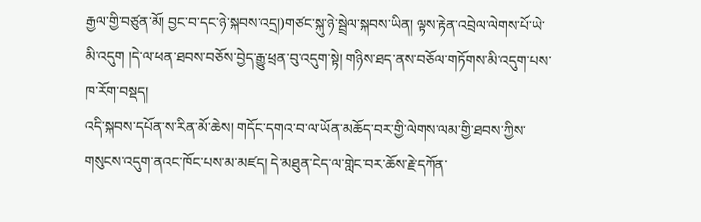རྒྱལ་གྱི་བཙུན་མོ། བྱང་བ་དང་ཉེ་སྐབས་འདྲ།)གཙང་སྐུ་ཉེ་སྦྲེལ་སྐབས་ཡིན། ལྟས་རྟེན་འབྲེལ་ལེགས་པོ་ཡེ་མི་འདུག །དེ་ལ་ཕན་ཐབས་བཅོས་བྱེད་རྒྱུ་ཕྲན་བུ་འདུག་སྟེ། གཉིས་ཐད་ནས་བཅོལ་གཏོགས་མི་འདུག་པས་ཁ་རོག་བསྡད།
འདི་སྐབས་དཔོན་ས་རིན་མོ་ཆེས། གདོང་དགའ་བ་ལ་ཡོན་མཆོད་བར་གྱི་ལེགས་ལམ་གྱི་ཐབས་ཀྱིས་གསུངས་འདུག་ནའང་ཁོང་པས་མ་མཛད། དེ་མཐུན་ངེད་ལ་གླེང་བར་ཆོས་རྗེ་དཀོན་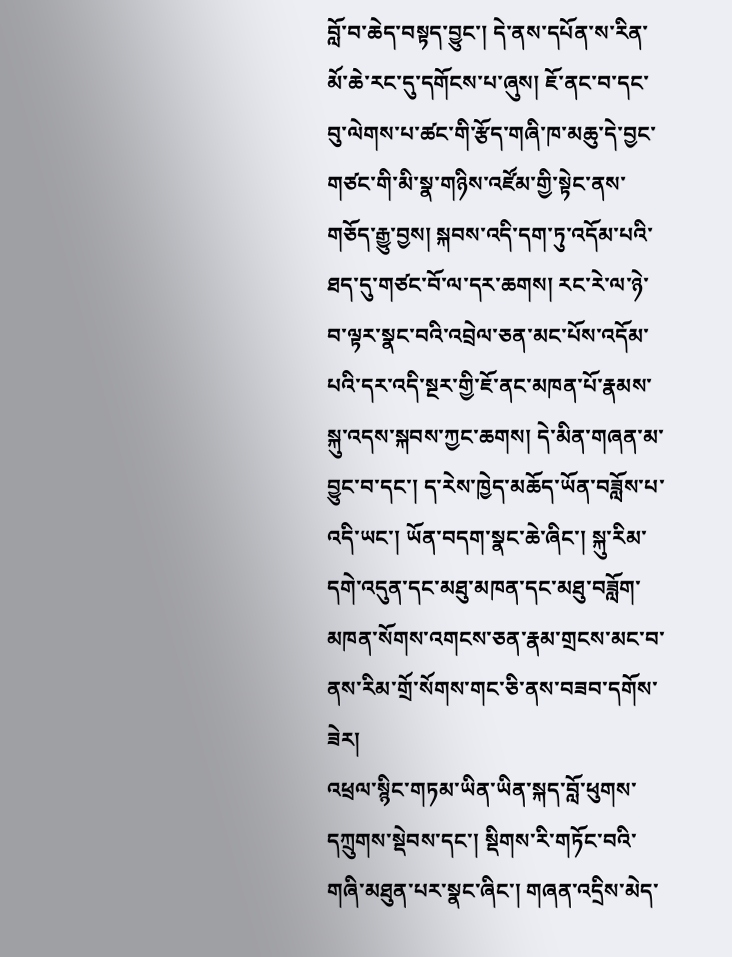བློ་བ་ཆེད་བསྟད་བྱུང་། དེ་ནས་དཔོན་ས་རིན་མོ་ཆེ་རང་དུ་དགོངས་པ་ཞུས། ཇོ་ནང་བ་དང་བུ་ལེགས་པ་ཚང་གི་རྩོད་གཞི་ཁ་མཆུ་དེ་བྱང་གཙང་གི་མི་སྣ་གཉིས་འཛོམ་གྱི་སྟེང་ནས་གཅོད་རྒྱུ་བྱས། སྐབས་འདི་དག་ཏུ་འདོམ་པའི་ཐད་དུ་གཙང་བོ་ལ་དར་ཆགས། རང་རེ་ལ་ཉེ་བ་ལྟར་སྣང་བའི་འབྲེལ་ཅན་མང་པོས་འདོམ་པའི་དར་འདི་སྔར་གྱི་ཇོ་ནང་མཁན་པོ་རྣམས་སྐུ་འདས་སྐབས་ཀྱང་ཆགས། དེ་མིན་གཞན་མ་བྱུང་བ་དང་། ད་རེས་ཁྱེད་མཆོད་ཡོན་བཟློས་པ་འདི་ཡང་། ཡོན་བདག་སྣང་ཆེ་ཞིང་། སྐུ་རིམ་དགེ་འདུན་དང་མཐུ་མཁན་དང་མཐུ་བཟློག་མཁན་སོགས་འགངས་ཅན་རྣམ་གྲངས་མང་བ་ནས་རིམ་གྲོ་སོགས་གང་ཅི་ནས་བཟབ་དགོས་ཟེར།
འཕྲལ་སྙིང་གཏམ་ཡིན་ཡིན་སྐད་བློ་ཕུགས་དཀྲུགས་སྡེབས་དང་། སྡིགས་རི་གཏོང་བའི་གཞི་མཐུན་པར་སྣང་ཞིང་། གཞན་འདྲིས་མེད་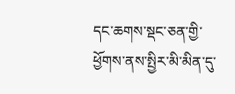དང་ཆགས་སྡང་ཅན་གྱི་ཕྱོགས་ནས་སྤྱིར་མི་མིན་དུ་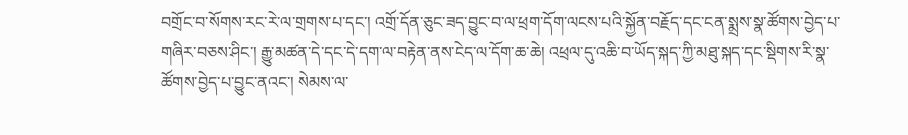བགྲོང་བ་སོགས་རང་རེ་ལ་གྲགས་པ་དང་། འགྲོ་དོན་ཅུང་ཟད་བྱུང་བ་ལ་ཕྲག་དོག་ལངས་པའི་སྐྱོན་བརྗོད་དང་ངན་སྨྲས་སྣ་ཚོགས་བྱེད་པ་གཞིར་བཅས་ཤིང་། རྒྱུ་མཚན་དེ་དང་དེ་དག་ལ་བརྟེན་ནས་ངེད་ལ་དོག་ཆ་ཆེ། འཕྲལ་དུ་འཆི་བ་ཡོད་སྐད་ཀྱི་མཐུ་སྐད་དང་སྡིགས་རི་སྣ་ཚོགས་བྱེད་པ་བྱུང་ནའང་། སེམས་ལ་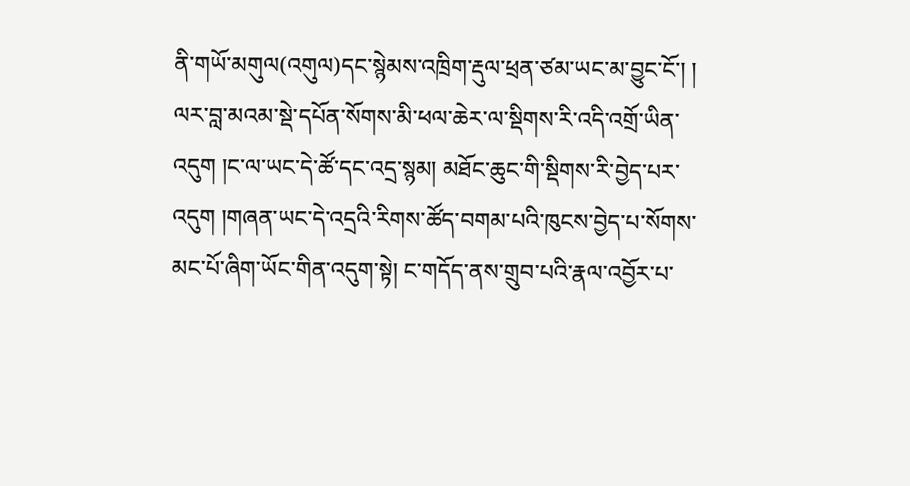ནི་གཡོ་མགུལ(འགུལ)དང་སྙེམས་འཁྲིག་རྡུལ་ཕྲན་ཙམ་ཡང་མ་བྱུང་ངོ་། །
ལར་བླ་མའམ་སྡེ་དཔོན་སོགས་མི་ཕལ་ཆེར་ལ་སྡིགས་རི་འདི་འགྲོ་ཡིན་འདུག །ང་ལ་ཡང་དེ་ཚོ་དང་འདྲ་སྙམ། མཐོང་ཆུང་གི་སྡིགས་རི་བྱེད་པར་འདུག །གཞན་ཡང་དེ་འདྲའི་རིགས་ཚོད་བགམ་པའི་ཁུངས་བྱེད་པ་སོགས་མང་པོ་ཞིག་ཡོང་གིན་འདུག་སྟེ། ང་གདོད་ནས་གྲུབ་པའི་རྣལ་འབྱོར་པ་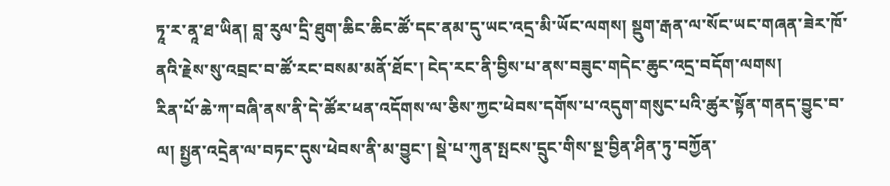ཏཱ་ར་ནཱ་ཐ་ཡིན། བླ་རུལ་དྲི་ཐུག་ཆིང་ཆིང་ཚོ་དང་ནམ་དུ་ཡང་འདྲ་མི་ཡོང་ལགས། སྡུག་རྒན་ལ་སོང་ཡང་གཞན་ཟེར་ཁོ་ནའི་རྗེས་སུ་འབྲང་བ་ཚོ་རང་བསམ་མནོ་ཐོང་། ངེད་རང་ནི་བྱིས་པ་ནས་བཟུང་གདེང་ཆུང་འདྲ་བདོག་ལགས།
རིན་པོ་ཆེ་ཀ་བཞི་ནས་ནི་དེ་ཚོར་ཕན་འདོགས་ལ་ཅིས་ཀྱང་ཕེབས་དགོས་པ་འདུག་གསུང་པའི་ཚུར་སྟོན་གནད་བྱུང་བ་ལ། སྤྱན་འདྲེན་ལ་བཏང་དུས་ཕེབས་ནི་མ་བྱུང་། སྡེ་པ་ཀུན་སྤངས་དྲུང་གིས་སྔ་བྱིན་ཤིན་ཏུ་བཀྱོན་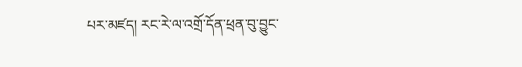པར་མཛད། རང་རེ་ལ་འགྲོ་དོན་ཕྲན་བུ་བྱུང་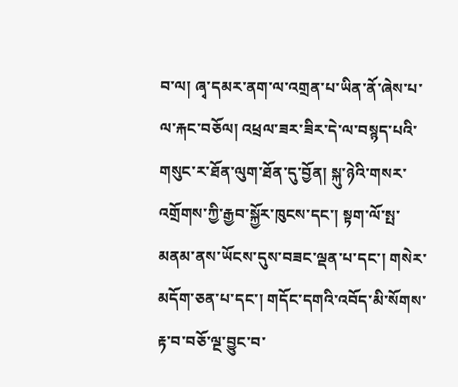བ་ལ། ཞྭ་དམར་ནག་ལ་འགྲན་པ་ཡིན་ནོ་ཞེས་པ་ལ་རྐང་བཅོལ། འཕྲལ་ཟར་ཟིར་དེ་ལ་བསྙད་པའི་གསུང་ར་ཐོན་ལུག་ཐོན་དུ་བྱོན། སྐུ་ཉེའི་གསར་འགྲོགས་ཀྱི་རྒྱབ་སྐྱོར་ཁུངས་དང་། སྟག་ལོ་སྤ་མནམ་ནས་ཡོངས་དུས་བཟང་ལྡན་པ་དང་། གསེར་མདོག་ཅན་པ་དང་། གདོང་དགའི་འབོད་མི་སོགས་རྟ་བ་བཅོ་ལྔ་བྱུང་བ་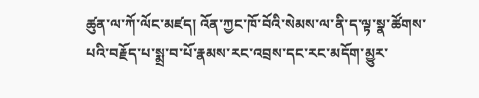ཚུན་ལ་ཀོ་ལོང་མཛད། འོན་ཀྱང་ཁོ་བོའི་སེམས་ལ་ནི་ད་ལྟ་སྣ་ཚོགས་པའི་བརྗོད་པ་སྨྲ་བ་པོ་རྣམས་རང་འབྲས་དང་རང་མདོག་མྱུར་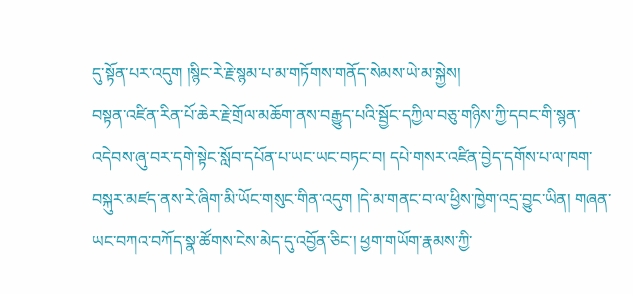དུ་སྟོན་པར་འདུག །སྙིང་རེ་རྗེ་སྙམ་པ་མ་གཏོགས་གནོད་སེམས་ཡེ་མ་སྐྱེས།
བསྟན་འཛིན་རིན་པོ་ཆེར་རྗེ་གྲོལ་མཆོག་ནས་བརྒྱུད་པའི་སྦྱོང་དཀྱིལ་བཅུ་གཉིས་ཀྱི་དབང་གི་སྙན་འདེབས་ཞུ་བར་དགེ་སྟེང་སློབ་དཔོན་པ་ཡང་ཡང་བཏང་བ། དཔེ་གསར་འཛིན་བྱེད་དགོས་པ་ལ་ཁག་བསྐུར་མཛད་ནས་རེ་ཞིག་མི་ཡོང་གསུང་གིན་འདུག །དེ་མ་གནང་བ་ལ་ཕྱིས་ཁྱེག་འདྲ་བྱུང་ཡིན། གཞན་ཡང་བཀའ་བཀོད་སྣ་ཚོགས་ངེས་མེད་དུ་འབྱོན་ཅིང་། ཕྱག་གཡོག་རྣམས་ཀྱི་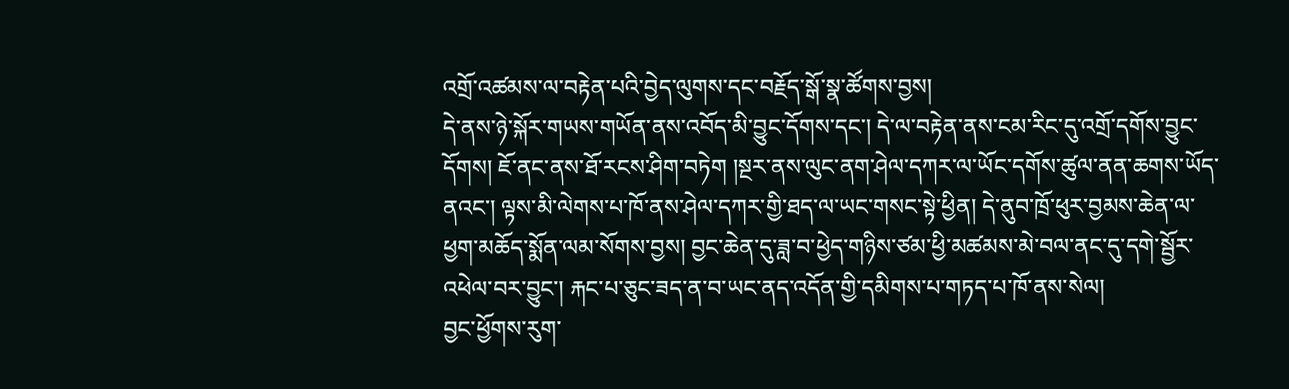འགྲོ་འཚམས་ལ་བརྟེན་པའི་བྱེད་ལུགས་དང་བརྗོད་སྒོ་སྣ་ཚོགས་བྱས།
དེ་ནས་ཉེ་སྐོར་གཡས་གཡོན་ནས་འབོད་མི་བྱུང་དོགས་དང་། དེ་ལ་བརྟེན་ནས་ངམ་རིང་དུ་འགྲོ་དགོས་བྱུང་དོགས། ཇོ་ནང་ནས་ཐོ་རངས་ཤིག་བཏེག །སྔར་ནས་ལུང་ནག་ཤེལ་དཀར་ལ་ཡོང་དགོས་ཚུལ་ནན་ཆགས་ཡོད་ནའང་། ལྟས་མི་ལེགས་པ་ཁོ་ནས་ཤེལ་དཀར་གྱི་ཐད་ལ་ཡང་གསང་སྟེ་ཕྱིན། དེ་ནུབ་ཁྲོ་ཕུར་བྱམས་ཆེན་ལ་ཕྱག་མཆོད་སྨོན་ལམ་སོགས་བྱས། བྱང་ཆེན་དུ་ཟླ་བ་ཕྱེད་གཉིས་ཙམ་ཕྱི་མཚམས་མེ་བལ་ནང་དུ་དགེ་སྦྱོར་འཕེལ་བར་བྱུང་། རྐང་པ་ཅུང་ཟད་ན་བ་ཡང་ནད་འདོན་གྱི་དམིགས་པ་གཏད་པ་ཁོ་ནས་སེལ།
བྱང་ཕྱོགས་རུག་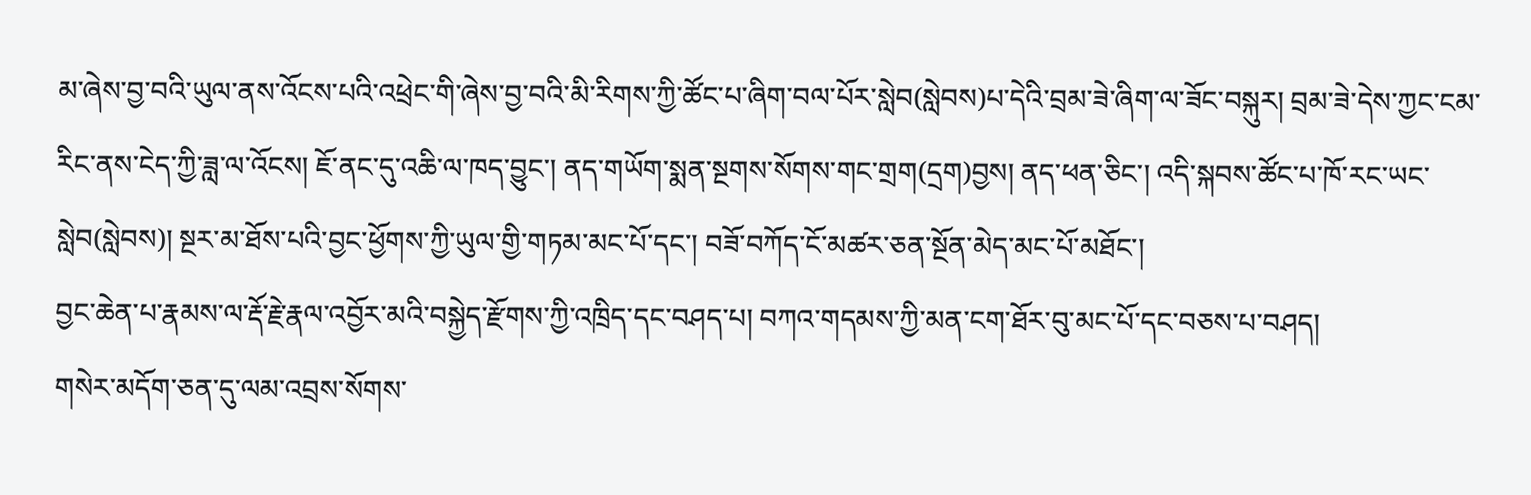མ་ཞེས་བྱ་བའི་ཡུལ་ནས་འོངས་པའི་འཕྲེང་གི་ཞེས་བྱ་བའི་མི་རིགས་ཀྱི་ཚོང་པ་ཞིག་བལ་པོར་སླེབ(སླེབས)པ་དེའི་བྲམ་ཟེ་ཞིག་ལ་ཟོང་བསྐུར། བྲམ་ཟེ་དེས་ཀྱང་ངམ་རིང་ནས་ངེད་ཀྱི་ཟླ་ལ་འོངས། ཇོ་ནང་དུ་འཆི་ལ་ཁད་བྱུང་། ནད་གཡོག་སྨན་སྔགས་སོགས་གང་གྲག(དྲག)བྱས། ནད་ཕན་ཅིང་། འདི་སྐབས་ཚོང་པ་ཁོ་རང་ཡང་སླེབ(སླེབས)། སྔར་མ་ཐོས་པའི་བྱང་ཕྱོགས་ཀྱི་ཡུལ་གྱི་གཏམ་མང་པོ་དང་། བཟོ་བཀོད་ངོ་མཚར་ཅན་སྔོན་མེད་མང་པོ་མཐོང་།
བྱང་ཆེན་པ་རྣམས་ལ་རྡོ་རྗེ་རྣལ་འབྱོར་མའི་བསྐྱེད་རྫོགས་ཀྱི་འཁྲིད་དང་བཤད་པ། བཀའ་གདམས་ཀྱི་མན་ངག་ཐོར་བུ་མང་པོ་དང་བཅས་པ་བཤད།
གསེར་མདོག་ཅན་དུ་ལམ་འབྲས་སོགས་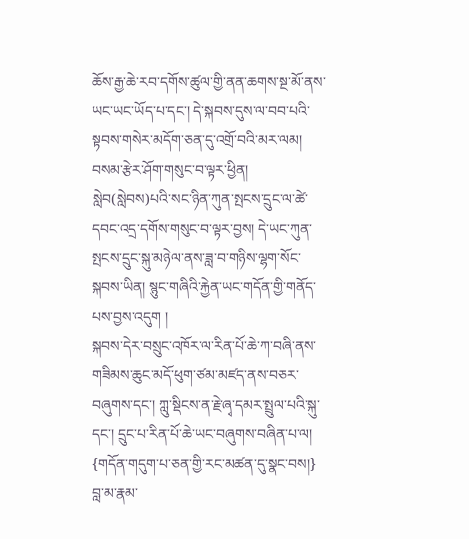ཆོས་རྒྱ་ཆེ་རབ་དགོས་ཚུལ་གྱི་ནན་ཆགས་སྔ་མོ་ནས་ཡང་ཡང་ཡོད་པ་དང་། དེ་སྐབས་དུས་ལ་བབ་པའི་སྟབས་གསེར་མདོག་ཅན་དུ་འགྲོ་བའི་མར་ལམ། བསམ་རྩེར་ཤོག་གསུང་བ་ལྟར་ཕྱིན། སླེབ(སླེབས)པའི་སང་ཉིན་ཀུན་སྤངས་དྲུང་ལ་ཚེ་དབང་འདྲ་དགོས་གསུང་བ་ལྟར་བྱས། དེ་ཡང་ཀུན་སྤངས་དྲུང་སྐུ་མཉེལ་ནས་ཟླ་བ་གཉིས་ལྷག་སོང་སྐབས་ཡིན། སྙུང་གཞིའི་རྐྱེན་ཡང་གདོན་གྱི་གནོད་པས་བྱས་འདུག །
སྐབས་དེར་བསྲུང་འཁོར་ལ་རིན་པོ་ཆེ་ཀ་བཞི་ནས་གཟིམས་ཆུང་མདོ་ཕུག་ཙམ་མཛད་ནས་བཅར་བཞུགས་དང་། ཀླུ་སྡིངས་ན་རྗེ་ཞྭ་དམར་སྤྲུལ་པའི་སྐུ་དང་། དྲུང་པ་རིན་པོ་ཆེ་ཡང་བཞུགས་བཞིན་པ་ལ། {གདོན་གདུག་པ་ཅན་གྱི་རང་མཚན་དུ་སྣང་བས།} བླ་མ་རྣམ་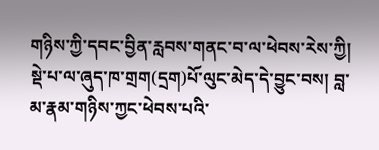གཉིས་ཀྱི་དབང་བྱིན་རླབས་གནང་བ་ལ་ཕེབས་རེས་ཀྱི། སྡེ་པ་ལ་ཞུད་ཁ་གྲག(དྲག)པོ་ལུང་མེད་དེ་བྱུང་བས། བླ་མ་རྣམ་གཉིས་ཀྱང་ཕེབས་པའི་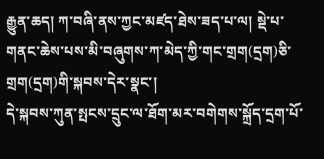རྒྱུན་ཆད། ཀ་བཞི་ནས་ཀྱང་མཛད་ཐེས་ཟད་པ་ལ། སྡེ་པ་གནང་ཆེས་པས་མི་བཞུགས་ཀ་མེད་ཀྱི་གང་གྲག(དྲག)ཅི་གྲག(དྲག)གི་སྐབས་དེར་སྣང་།
དེ་སྐབས་ཀུན་སྤངས་དྲུང་ལ་ཐོག་མར་བགེགས་སྐྲོད་དྲག་པོ་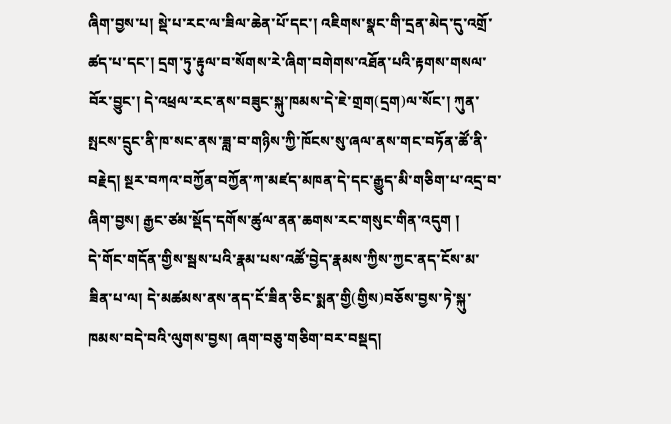ཞིག་བྱས་པ། སྡེ་པ་རང་ལ་ཟིལ་ཆེན་པོ་དང་། འཇིགས་སྣང་གི་དྲན་མེད་དུ་འགྲོ་ཚད་པ་དང་། དྲག་ཏུ་རྟུལ་བ་སོགས་རེ་ཞིག་བགེགས་འཐོན་པའི་རྟགས་གསལ་བོར་བྱུང་། དེ་འཕྲལ་རང་ནས་བཟུང་སྐུ་ཁམས་དེ་ཇེ་གྲག(དྲག)ལ་སོང་། ཀུན་སྤངས་དྲུང་ནི་ཁ་སང་ནས་ཟླ་བ་གཉིས་ཀྱི་ཁོངས་སུ་ཞལ་ནས་གང་བཏོན་ཚོ་ནི་བརྗེད། སྔར་བཀའ་བཀྱོན་བཀྱོན་ཀ་མཛད་མཁན་དེ་དང་རྒྱུད་མི་གཅིག་པ་འདྲ་བ་ཞིག་བྱས། རྒྱང་ཙམ་སྡོད་དགོས་ཚུལ་ནན་ཆགས་རང་གསུང་གིན་འདུག །
དེ་གོང་གདོན་གྱིས་སྦས་པའི་རྣམ་པས་འཚོ་བྱེད་རྣམས་ཀྱིས་ཀྱང་ནད་ངོས་མ་ཟིན་པ་ལ། དེ་མཚམས་ནས་ནད་ངོ་ཟིན་ཅིང་སྨན་གྱི(གྱིས)བཅོས་བྱས་ཏེ་སྐུ་ཁམས་བདེ་བའི་ལུགས་བྱས། ཞག་བཅུ་གཅིག་བར་བསྡད།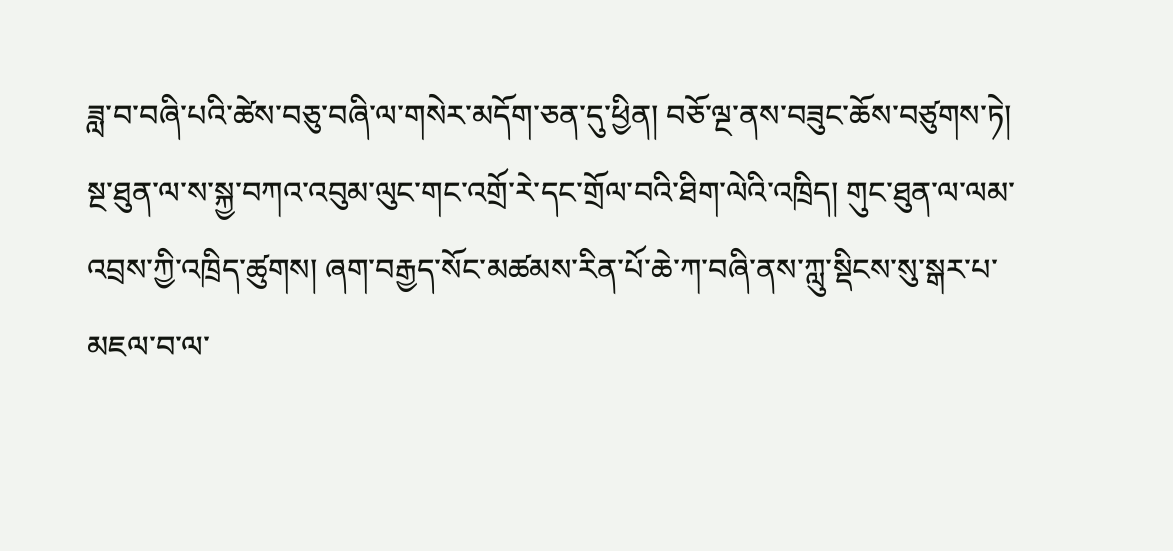ཟླ་བ་བཞི་པའི་ཚེས་བཅུ་བཞི་ལ་གསེར་མདོག་ཅན་དུ་ཕྱིན། བཅོ་ལྔ་ནས་བཟུང་ཆོས་བཙུགས་ཏེ། སྔ་ཐུན་ལ་ས་སྐྱ་བཀའ་འབུམ་ལུང་གང་འགྲོ་རེ་དང་གྲོལ་བའི་ཐིག་ལེའི་འཁྲིད། གུང་ཐུན་ལ་ལམ་འབྲས་ཀྱི་འཁྲིད་ཚུགས། ཞག་བརྒྱད་སོང་མཚམས་རིན་པོ་ཆེ་ཀ་བཞི་ནས་ཀླུ་སྡིངས་སུ་སྒར་པ་མཇལ་བ་ལ་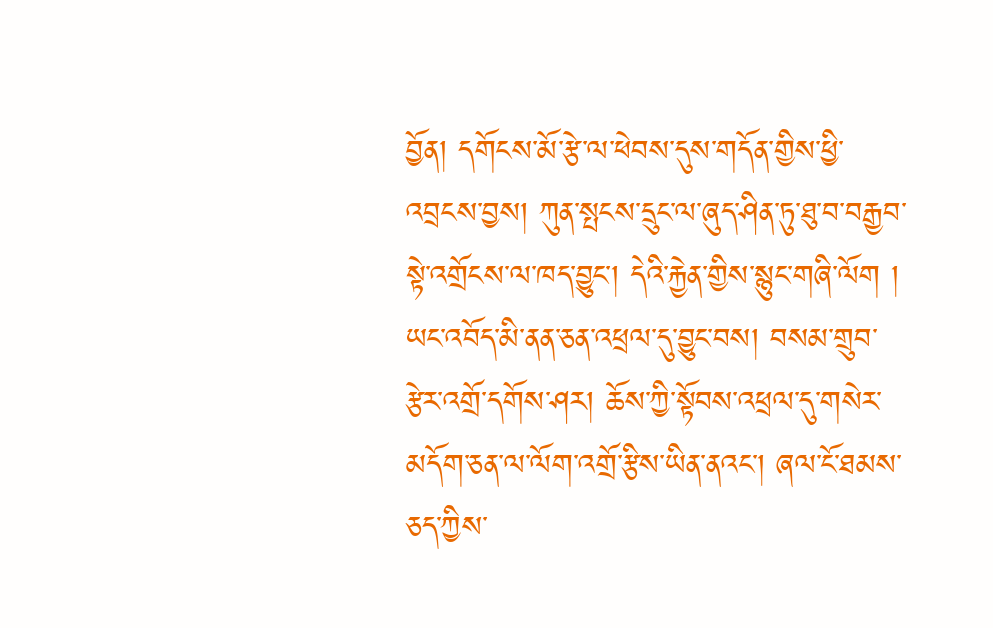བྱོན། དགོངས་མོ་རྩེ་ལ་ཕེབས་དུས་གདོན་གྱིས་ཕྱི་འབྲངས་བྱས། ཀུན་སྤངས་དྲུང་ལ་ཞུད་ཤིན་ཏུ་ཐུ་བ་བརྒྱབ་སྟེ་འགྲོངས་ལ་ཁད་བྱུང་། དེའི་རྐྱེན་གྱིས་སྙུང་གཞི་ལོག །
ཡང་འབོད་མི་ནན་ཅན་འཕྲལ་དུ་བྱུང་བས། བསམ་གྲུབ་རྩེར་འགྲོ་དགོས་ཤར། ཆོས་ཀྱི་སྟོབས་འཕྲལ་དུ་གསེར་མདོག་ཅན་ལ་ལོག་འགྲོ་རྩིས་ཡིན་ནའང་། ཞལ་ངོ་ཐམས་ཅད་ཀྱིས་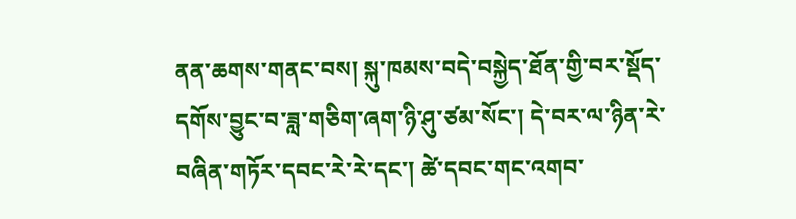ནན་ཆགས་གནང་བས། སྐུ་ཁམས་བདེ་བསྐྱེད་ཐོན་གྱི་བར་སྡོད་དགོས་བྱུང་བ་ཟླ་གཅིག་ཞག་ཉི་ཤུ་ཙམ་སོང་། དེ་བར་ལ་ཉིན་རེ་བཞིན་གཏོར་དབང་རེ་རེ་དང་། ཚེ་དབང་གང་འགབ་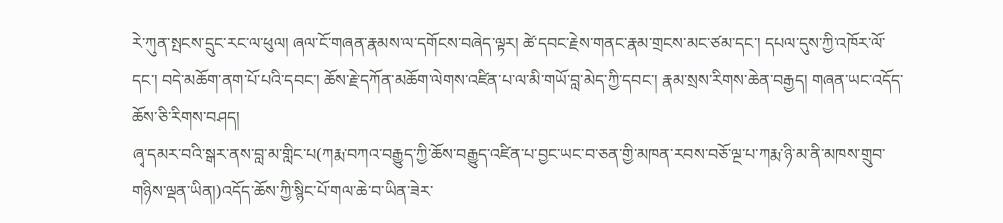རེ་ཀུན་སྤངས་དྲུང་རང་ལ་ཕུལ། ཞལ་ངོ་གཞན་རྣམས་ལ་དགོངས་བཞེད་ལྟར། ཚེ་དབང་རྗེས་གནང་རྣམ་གྲངས་མང་ཙམ་དང་། དཔལ་དུས་ཀྱི་འཁོར་ལོ་དང་། བདེ་མཆོག་ནག་པོ་པའི་དབང་། ཆོས་རྗེ་དཀོན་མཆོག་ལེགས་འཛིན་པ་ལ་མི་གཡོ་བླ་མེད་ཀྱི་དབང་། རྣམ་སྲས་རིགས་ཆེན་བརྒྱད། གཞན་ཡང་འདོད་ཆོས་ཅི་རིགས་བཤད།
ཞྭ་དམར་བའི་སྒར་ནས་བླ་མ་གླིང་པ(ཀརྨ་བཀའ་བརྒྱུད་ཀྱི་ཆོས་བརྒྱུད་འཛིན་པ་བྱང་ཡང་བ་ཅན་གྱི་མཁན་རབས་བཅོ་ལྔ་པ་ཀརྨ་ཉི་མ་ནི་མཁས་གྲུབ་གཉིས་ལྡན་ཡིན།)འདོད་ཆོས་ཀྱི་སྙིང་པོ་གལ་ཆེ་བ་ཡིན་ཟེར་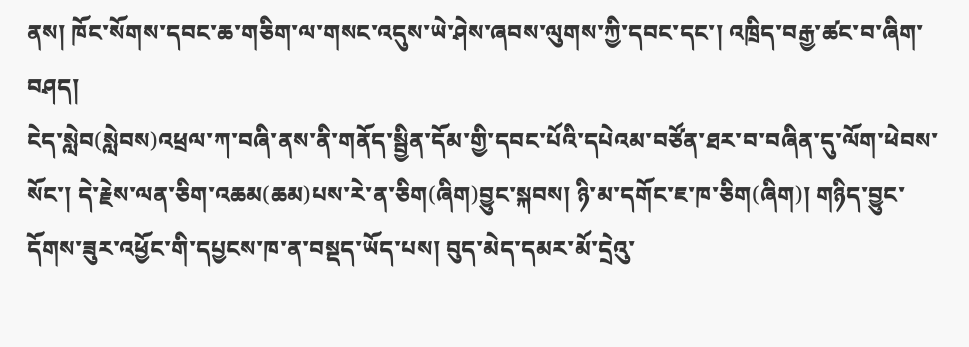ནས། ཁོང་སོགས་དབང་ཆ་གཅིག་ལ་གསང་འདུས་ཡེ་ཤེས་ཞབས་ལུགས་ཀྱི་དབང་དང་། འཁྲིད་བརྒྱ་ཚང་བ་ཞིག་བཤད།
ངེད་སླེབ(སླེབས)འཕྲལ་ཀ་བཞི་ནས་ནི་གནོད་སྦྱིན་དོམ་གྱི་དབང་པོའི་དཔེའམ་བཙོན་ཐར་བ་བཞིན་དུ་ལོག་ཕེབས་སོང་། དེ་རྗེས་ལན་ཅིག་འཆམ(ཆམ)པས་རེ་ན་ཅིག(ཞིག)བྱུང་སྐབས། ཉི་མ་དགོང་ཇ་ཁ་ཅིག(ཞིག)། གཉིད་བྱུང་དོགས་ཟུར་འཕྱོང་གི་དཔྱངས་ཁ་ན་བསྡད་ཡོད་པས། བུད་མེད་དམར་མོ་དྲེའུ་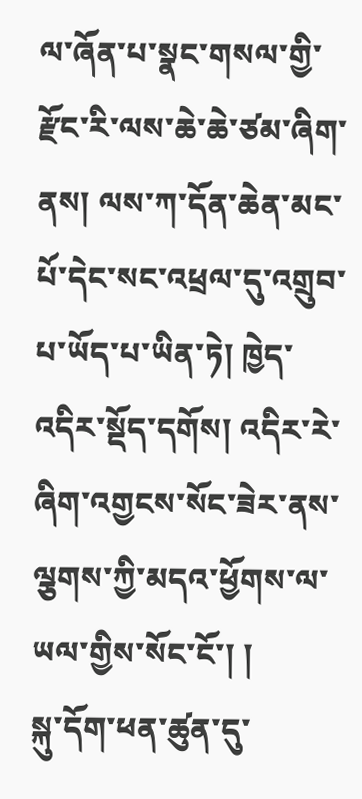ལ་ཞོན་པ་སྣང་གསལ་གྱི་རྫོང་རི་ལས་ཆེ་ཆེ་ཙམ་ཞིག་ནས། ལས་ཀ་དོན་ཆེན་མང་པོ་དེང་སང་འཕྲལ་དུ་འགྲུབ་པ་ཡོད་པ་ཡིན་ཏེ། ཁྱེད་འདིར་སྡོད་དགོས། འདིར་རེ་ཞིག་འགྱངས་སོང་ཟེར་ནས་ལྕགས་ཀྱི་མདའ་ཕྱོགས་ལ་ཡལ་གྱིས་སོང་ངོ་། །
སྐུ་དོག་ཕན་ཚུན་དུ་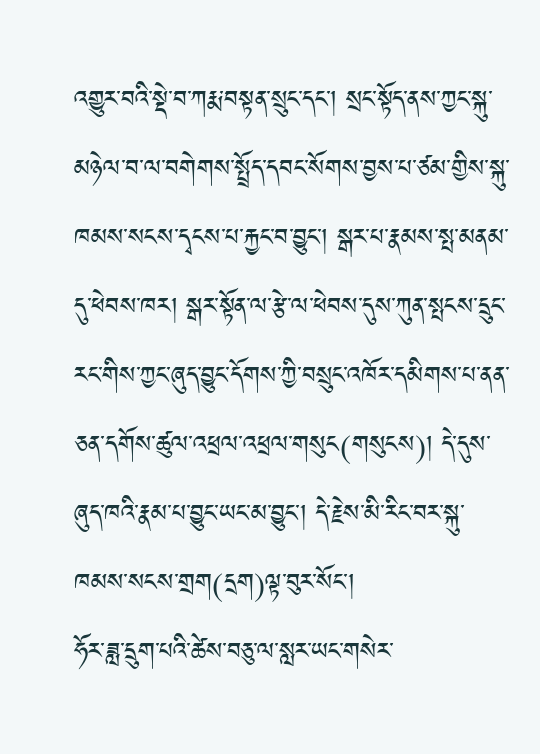འགྱུར་བའི་སྡེ་བ་ཀརྨ་བསྟན་སྲུང་དང་། སྲང་སྟོད་ནས་ཀྱང་སྐུ་མཉེལ་བ་ལ་བགེགས་སྤྲོད་དབང་སོགས་བྱས་པ་ཙམ་གྱིས་སྐུ་ཁམས་སངས་དྭངས་པ་རྐྱང་བ་བྱུང་། སྒར་པ་རྣམས་སྤ་མནམ་དུ་ཕེབས་ཁར། སྒར་སྟོན་ལ་རྩེ་ལ་ཕེབས་དུས་ཀུན་སྤངས་དྲུང་རང་གིས་ཀྱང་ཞུད་བྱུང་དོགས་ཀྱི་བསྲུང་འཁོར་དམིགས་པ་ནན་ཅན་དགོས་ཚུལ་འཕྲལ་འཕྲལ་གསུང(གསུངས)། དེ་དུས་ཞུད་ཁའི་རྣམ་པ་བྱུང་ཡང་མ་བྱུང་། དེ་རྗེས་མི་རིང་བར་སྐུ་ཁམས་སངས་གྲག(དྲག)ལྟ་བུར་སོང་།
ཧོར་ཟླ་དྲུག་པའི་ཚེས་བཅུ་ལ་སླར་ཡང་གསེར་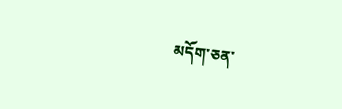མདོག་ཅན་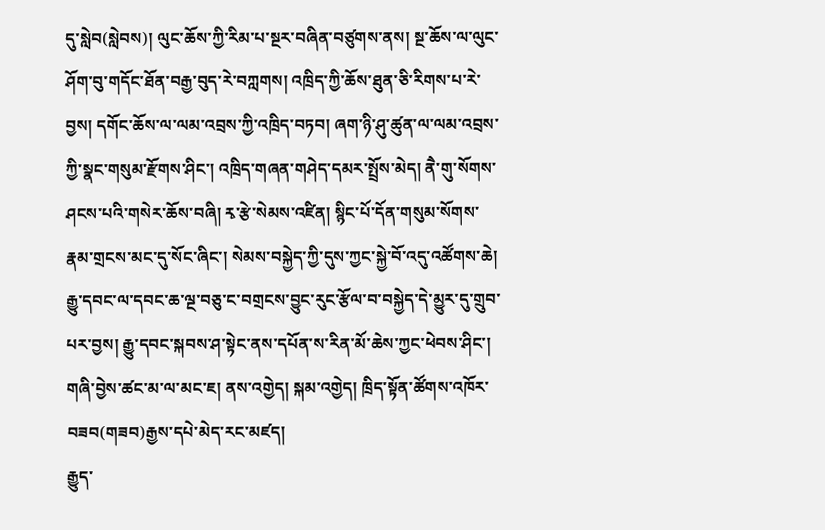དུ་སླེབ(སླེབས)། ལུང་ཆོས་ཀྱི་རིམ་པ་སྔར་བཞིན་བཙུགས་ནས། སྔ་ཆོས་ལ་ལུང་ཤོག་བུ་གདོང་ཐོན་བརྒྱ་བུད་རེ་བཀླགས། འཁྲིད་ཀྱི་ཆོས་ཐུན་ཅི་རིགས་པ་རེ་བྱས། དགོང་ཆོས་ལ་ལམ་འབྲས་ཀྱི་འཁྲིད་བཏབ། ཞག་ཉི་ཤུ་ཚུན་ལ་ལམ་འབྲས་ཀྱི་སྣང་གསུམ་རྫོགས་ཤིང་། འཁྲིད་གཞན་གཤེད་དམར་སྤྲོས་མེད། ནཻ་གུ་སོགས་ཤངས་པའི་གསེར་ཆོས་བཞི། རྭ་རྩེ་སེམས་འཛིན། སྙིང་པོ་དོན་གསུམ་སོགས་རྣམ་གྲངས་མང་དུ་སོང་ཞིང་། སེམས་བསྐྱེད་ཀྱི་དུས་ཀྱང་སྐྱེ་བོ་འདུ་འཚོགས་ཆེ། རྒྱུ་དབང་ལ་དབང་ཆ་ལྔ་བཅུ་ང་བགྲངས་བྱུང་རུང་རྩོལ་བ་བསྐྱེད་དེ་མྱུར་དུ་གྲུབ་པར་བྱས། རྒྱུ་དབང་སྐབས་ཤ་སྟེང་ནས་དཔོན་ས་རིན་མོ་ཆེས་ཀྱང་ཕེབས་ཤིང་། གཞི་བྱེས་ཚང་མ་ལ་མང་ཇ། ནས་འགྱེད། སྐམ་འགྱེད། ཁྲིད་སྟོན་ཚོགས་འཁོར་བཟབ(གཟབ)རྒྱས་དཔེ་མེད་རང་མཛད།
རྒྱུད་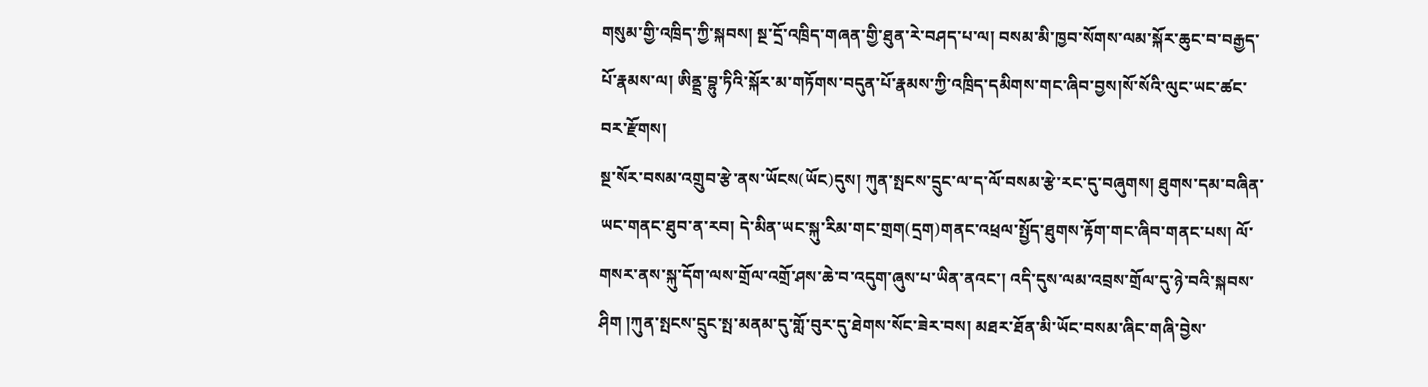གསུམ་གྱི་འཁྲིད་ཀྱི་སྐབས། སྔ་དྲོ་འཁྲིད་གཞན་གྱི་ཐུན་རེ་བཤད་པ་ལ། བསམ་མི་ཁྱབ་སོགས་ལམ་སྐོར་ཆུང་བ་བརྒྱད་པོ་རྣམས་ལ། ཨིནྡྲ་བྷུ་ཏིའི་སྐོར་མ་གཏོགས་བདུན་པོ་རྣམས་ཀྱི་འཁྲིད་དམིགས་གང་ཞིབ་བྱས།སོ་སོའི་ལུང་ཡང་ཚང་བར་རྫོགས།
སྔ་སོར་བསམ་འགྲུབ་རྩེ་ནས་ཡོངས(ཡོང)དུས། ཀུན་སྤངས་དྲུང་ལ་ད་ལོ་བསམ་རྩེ་རང་དུ་བཞུགས། ཐུགས་དམ་བཞིན་ཡང་གནང་ཐུབ་ན་རབ། དེ་མིན་ཡང་སྐུ་རིམ་གང་གྲག(དྲག)གནང་འཕྲལ་སྤྱོད་ཐུགས་རྟོག་གང་ཞིབ་གནང་པས། ལོ་གསར་ནས་སྐུ་དོག་ལས་གྲོལ་འགྲོ་ཤས་ཆེ་བ་འདུག་ཞུས་པ་ཡིན་ནའང་། འདི་དུས་ལམ་འབྲས་གྲོལ་དུ་ཉེ་བའི་སྐབས་ཤིག །ཀུན་སྤངས་དྲུང་སྤ་མནམ་དུ་གློ་བུར་དུ་ཐེགས་སོང་ཟེར་བས། མཐར་ཐོན་མི་ཡོང་བསམ་ཞིང་གཞི་བྱེས་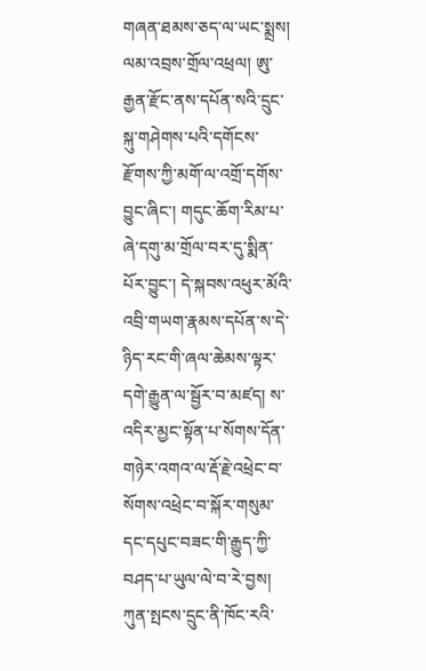གཞན་ཐམས་ཅད་ལ་ཡང་སྨྲས།
ལམ་འབྲས་གྲོལ་འཕྲལ། ཨུ་རྒྱན་རྫོང་ནས་དཔོན་སའི་དྲུང་སྐུ་གཤེགས་པའི་དགོངས་རྫོགས་ཀྱི་མགོ་ལ་འགྲོ་དགོས་བྱུང་ཞིང་། གདུང་ཆོག་རིམ་པ་ཞེ་དགུ་མ་གྲོལ་བར་དུ་སྨིན་པོར་བྱུང་། དེ་སྐབས་འཕུར་མོའི་འབྲི་གཡག་རྣམས་དཔོན་ས་དེ་ཉིད་རང་གི་ཞལ་ཆེམས་ལྟར་དགེ་རྒྱུན་ལ་སྦྱོར་བ་མཛད། ས་འདིར་མྱང་སྟོན་པ་སོགས་དོན་གཉེར་འགའ་ལ་རྡོ་རྗེ་འཕྲེང་བ་སོགས་འཕྲེང་བ་སྐོར་གསུམ་དང་དཔུང་བཟང་གི་རྒྱུད་ཀྱི་བཤད་པ་ཡུལ་ལེ་བ་རེ་བྱས།
ཀུན་སྤངས་དྲུང་ནི་ཁོང་རའི་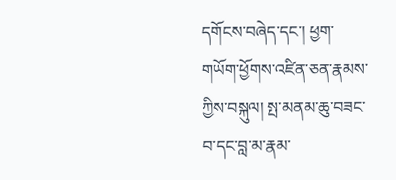དགོངས་བཞེད་དང་། ཕྱག་གཡོག་ཕྱོགས་འཛིན་ཅན་རྣམས་ཀྱིས་བསྐུལ། སྤ་མནམ་ཆུ་བཟང་བ་དང་བླ་མ་རྣམ་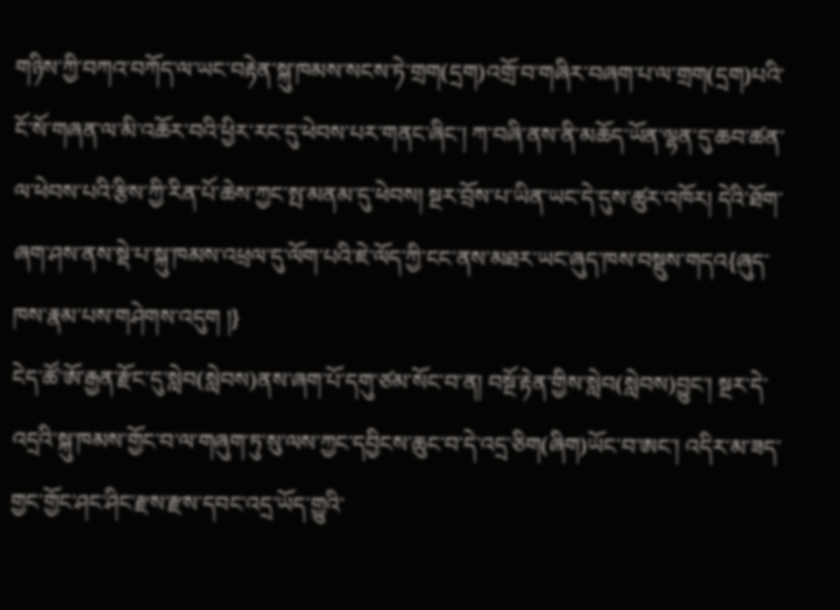གཉིས་ཀྱི་བཀའ་བཀོད་ལ་ཡང་བརྟེན་སྐུ་ཁམས་སངས་ཏེ་གྲག(དྲག)འགྲོ་བ་གཞིར་བཞག་པ་ལ་གྲག(དྲག)པའི་ངོ་སོ་གཞན་ལ་མི་འཆོར་བའི་ཕྱིར་རང་དུ་ཕེབས་པར་གནང་ཞིང་། ཀ་བཞི་ནས་ནི་མཆོད་ཡོན་ལྷན་དུ་ཆབ་ཚན་ལ་ཕེབས་པའི་རྩིས་ཀྱི་རིན་པོ་ཆེས་ཀྱང་སྤ་མནམ་དུ་ཕེབས། སྔར་བྲོས་པ་ཡིན་ཡང་དེ་དུས་ཚུར་འཁོར། དེའི་ཐོག་ཞག་ཤས་ནས་སྡེ་པ་སྐུ་ཁམས་འཕྲལ་དུ་ལོག་པའི་ཇེ་ལོད་ཀྱི་ངང་ནས་མཐར་ཡང་ཞུད་ཁས་བསྡུས་གདའ{ཞུད་ཁས་རྣམ་པས་གཤེགས་འདུག །}
ངེད་ཚོ་ཨོ་རྒྱན་རྫོང་དུ་སླེབ(སླེབས)ནས་ཞག་པོ་དགུ་ཙམ་སོང་བ་ན། བསྔོ་རྟེན་གྱིས་སླེབ(སླེབས)བྱུང་། སྔར་དེ་འདྲའི་སྐུ་ཁམས་གྱོང་བ་ལ་གཞུག་ཏུ་སུ་ལས་ཀྱང་དབྱིངས་ཆུང་བ་དེ་འདྲ་ཅིག(ཞིག)ཡོང་བ་ཨང་། འདིར་མ་ཟད་གྱང་གྱོང་ཤང་ཤིང་རྫས་རྫས་དབང་འདྲ་ཡོད་གྱུའི་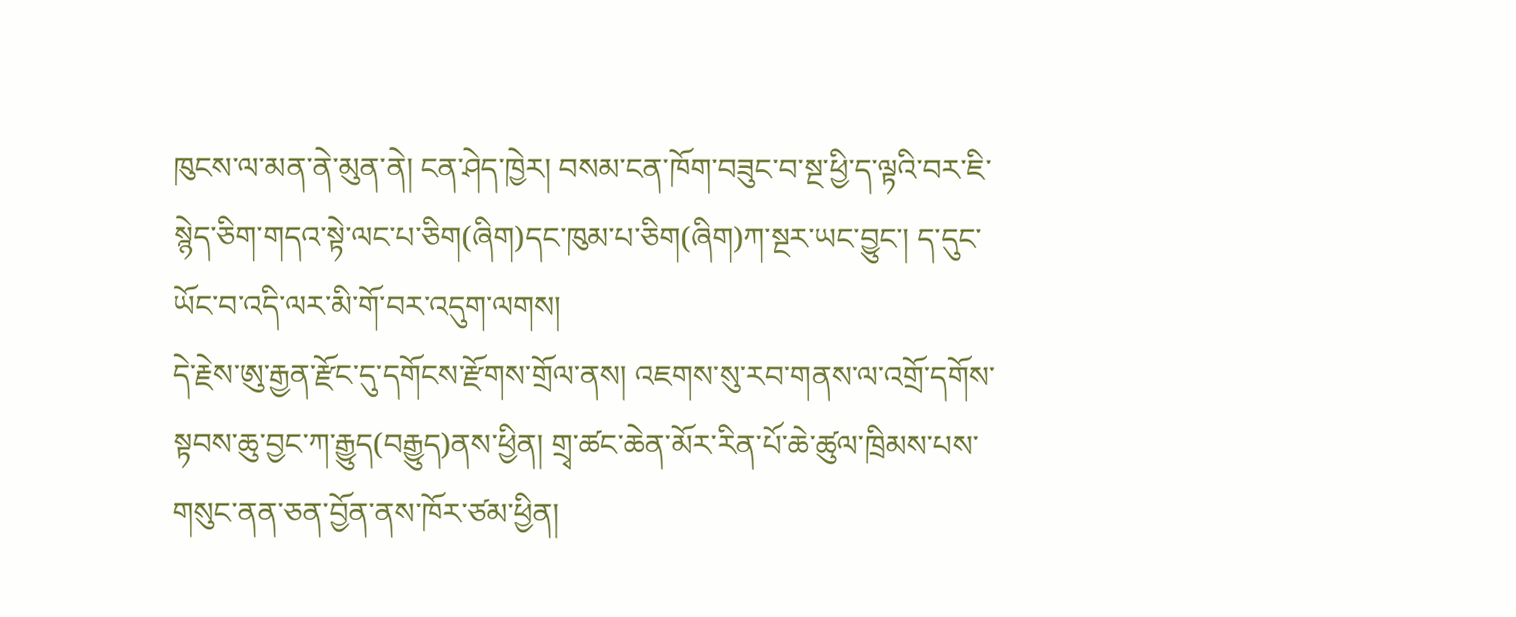ཁུངས་ལ་མན་ནེ་མུན་ནེ། ངན་ཤེད་ཁྱེར། བསམ་ངན་ཁོག་བཟུང་བ་སྔ་ཕྱི་ད་ལྟའི་བར་ཇི་སྙེད་ཅིག་གདའ་སྟེ་ལང་པ་ཅིག(ཞིག)དང་ཁུམ་པ་ཅིག(ཞིག)ཀ་སྔར་ཡང་བྱུང་། ད་དུང་ཡོང་བ་འདི་ལར་མི་གོ་བར་འདུག་ལགས།
དེ་རྗེས་ཨུ་རྒྱན་རྫོང་དུ་དགོངས་རྫོགས་གྲོལ་ནས། འཇགས་སུ་རབ་གནས་ལ་འགྲོ་དགོས་སྟབས་ཆུ་བྱང་ཀ་རྒྱུད(བརྒྱུད)ནས་ཕྱིན། གྲྭ་ཚང་ཆེན་མོར་རིན་པོ་ཆེ་ཚུལ་ཁྲིམས་པས་གསུང་ནན་ཅན་བྱོན་ནས་ཁོར་ཙམ་ཕྱིན།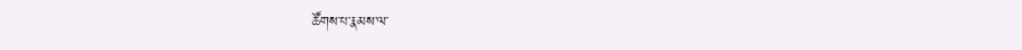ཚོགས་པ་རྣམས་ལ་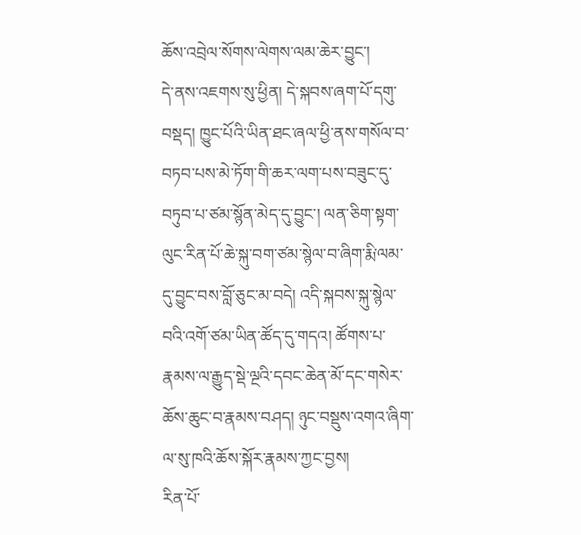ཆོས་འབྲེལ་སོགས་ལེགས་ལམ་ཆེར་བྱུང་།
དེ་ནས་འཇགས་སུ་ཕྱིན། དེ་སྐབས་ཞག་པོ་དགུ་བསྡད། ཁྱུང་པོའི་ཡིན་ཐང་ཞལ་ཕྱི་ནས་གསོལ་བ་བཏབ་པས་མེ་ཏོག་གི་ཆར་ལག་པས་བཟུང་དུ་བཏུབ་པ་ཙམ་སྙོན་མེད་དུ་བྱུང་། ལན་ཅིག་སྟག་ལུང་རིན་པོ་ཆེ་སྐུ་བག་ཙམ་སྙེལ་བ་ཞིག་རྨི་ལམ་དུ་བྱུང་བས་བློ་ཅུང་མ་བདེ། འདི་སྐབས་སྐུ་སྙེལ་བའི་འགོ་ཙམ་ཡིན་ཚོད་དུ་གདའ། ཚོགས་པ་རྣམས་ལ་རྒྱུད་སྡེ་ལྔའི་དབང་ཆེན་མོ་དང་གསེར་ཆོས་ཆུང་བ་རྣམས་བཤད། ཉུང་བསྡུས་འགའ་ཞིག་ལ་སུ་ཁའི་ཆོས་སྐོར་རྣམས་ཀྱང་བྱས།
རིན་པོ་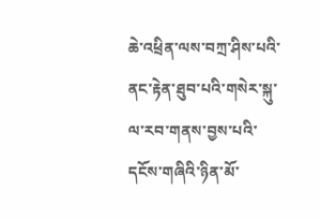ཆེ་འཕྲིན་ལས་བཀྲ་ཤིས་པའི་ནང་རྟེན་ཐུབ་པའི་གསེར་སྐུ་ལ་རབ་གནས་བྱས་པའི་དངོས་གཞིའི་ཉིན་མོ་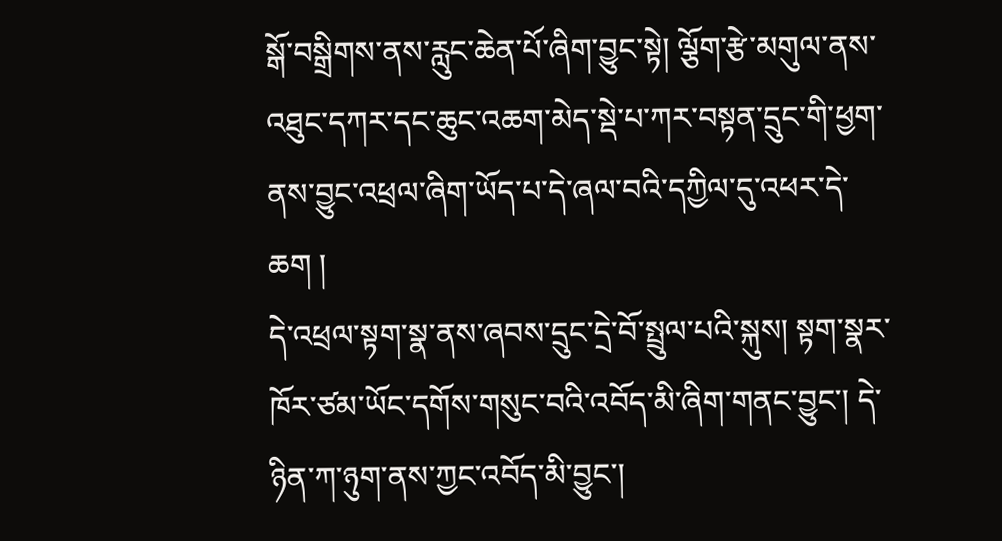སྒོ་བསྒྲིགས་ནས་རླུང་ཆེན་པོ་ཞིག་བྱུང་སྟེ། ལྕོག་རྩེ་མགུལ་ནས་འཐུང་དཀར་དང་ཆུང་འཆག་མེད་སྡེ་པ་ཀར་བསྟན་དྲུང་གི་ཕྱག་ནས་བྱུང་འཕྲལ་ཞིག་ཡོད་པ་དེ་ཞལ་བའི་དཀྱིལ་དུ་འཕར་དེ་ཆག །
དེ་འཕྲལ་སྟག་སྣ་ནས་ཞབས་དྲུང་དྲེ་བོ་སྤྲུལ་པའི་སྐུས། སྟག་སྣར་ཁོར་ཙམ་ཡོང་དགོས་གསུང་བའི་འབོད་མི་ཞིག་གནང་བྱུང་། དེ་ཉིན་ཀ་ཉུག་ནས་ཀྱང་འབོད་མི་བྱུང་།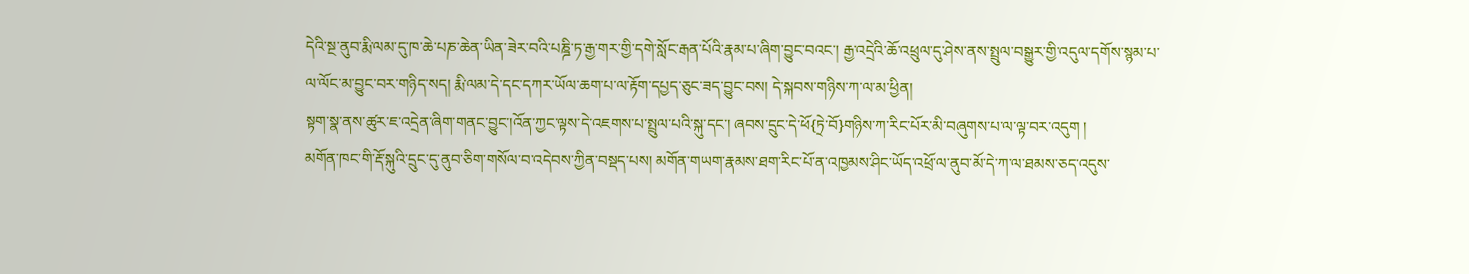དེའི་སྔ་ནུབ་རྨི་ལམ་དུ་ཁ་ཆེ་པཎ་ཆེན་ཡིན་ཟེར་བའི་པཎྜི་ཏ་རྒྱ་གར་གྱི་དགེ་སློང་རྒན་པོའི་རྣམ་པ་ཞིག་བྱུང་བའང་། རྒྱ་འདྲེའི་ཆོ་འཕྲུལ་དུ་ཤེས་ནས་སྤྲུལ་བསྒྱུར་གྱི་འདུལ་དགོས་སྙམ་པ་ལ་ལོང་མ་བྱུང་བར་གཉིད་སད། རྨི་ལམ་དེ་དང་དཀར་ཡོལ་ཆག་པ་ལ་རྟོག་དཔྱད་ཅུང་ཟད་བྱུང་བས། དེ་སྐབས་གཉིས་ཀ་ལ་མ་ཕྱིན།
སྟག་སྣ་ནས་ཚུར་ཇ་འདྲེན་ཞིག་གནང་བྱུང་།འོན་ཀྱང་ལྟས་དེ་འཇགས་པ་སྤྲུལ་པའི་སྐུ་དང་། ཞབས་དྲུང་དེ་ཕོ{ཏྲེ་བོ}གཉིས་ཀ་རིང་པོར་མི་བཞུགས་པ་ལ་ལྟ་བར་འདུག །
མགོན་ཁང་གི་རྡོ་སྐུའི་དྲུང་དུ་ནུབ་ཅིག་གསོལ་བ་འདེབས་ཀྱིན་བསྡད་པས། མགོན་གཡག་རྣམས་ཐག་རིང་པོ་ན་འཁྱམས་ཤིང་ཡོད་འཕྲོ་ལ་ནུབ་མོ་དེ་ཀ་ལ་ཐམས་ཅད་འདུས་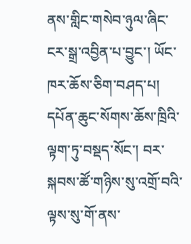ནས་གླིང་གསེབ་ཉུལ་ཞིང་ངར་སྒྲ་འབྱིན་པ་བྱུང་། ཡོང་ཁར་ཆོས་ཅིག་བཤད་པ། དཔོན་ཆུང་སོགས་ཆོས་ཁྲིའི་ལྟག་ཏུ་བསྡད་སོང་། བར་སྐབས་ཚོ་གཉིས་སུ་འགྲོ་བའི་ལྟས་སུ་གོ་ནས་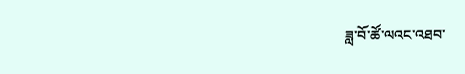ཟླ་བོ་ཚོ་ལའང་འཐབ་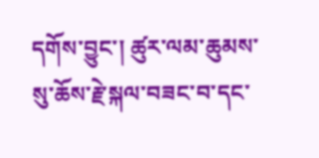དགོས་བྱུང་། ཚུར་ལམ་ཆུམས་སུ་ཆོས་རྗེ་སྐལ་བཟང་བ་དང་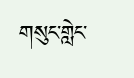གསུང་གླེང་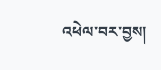འཕེལ་བར་བྱས།